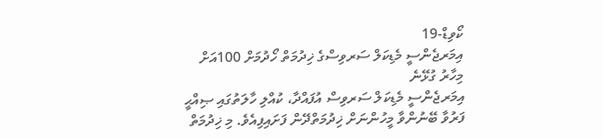ކޯވިޑް-19
އިމަރޖެންސީ މެޑިކަލް ސަރވިސްގެ ޚިދުމަތް ހޯދުމަށް 100އަށް މިހާރު ގުޅޭނެ
އިމަރޖެންސީ މެޑިކަލް ސަރވިސް އުފައްދާ، ކުއްލި ހާލަތުގައި ޞިއްޙީ ފަރުވާ ބޭނުންވާ މީހުންނަށް ޚިދުމަތްދޭން ފަށައިފިއެވެ. މި ޚިދުމަތް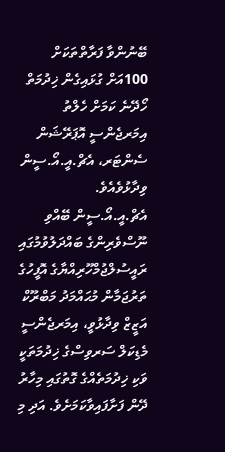ބޭނުންވާ ފަރާތްތަކަށް 100އަށް ގުޅައިގެން ޚިދުމަތް ހޯދޭނެ ކަމަށް ހެލްތު އިމަރޖެންސީ އޮޕަރޭޝަން ސެންޓަރ، އެޗް.އީ.އޯ.ސީން ވިދާޅުވެއެވެ.
އެޗް.އީ.އޯ.ސީން ބޭއްވި ނޫސްވެރިންގެ ބައްދަލުވުމުގައި ރައީސުލްޖުމްހޫރިއްޔާގެ އޮފީހުގެ ތަރުޖަމާން މުޙައްމަދު މަބްރޫކް އަޒީޒް ވިދާޅުވީ، އިމަރޖެންސީ މެޑިކަލް ސަރވިސްގެ ޚިދުމަތަކީ ވަކި ޚިދުމަތެއްގެ ގޮތުގައި މިހާރު ދޭން ފަށާފައިވާކަމަށެވެ. އަދި މި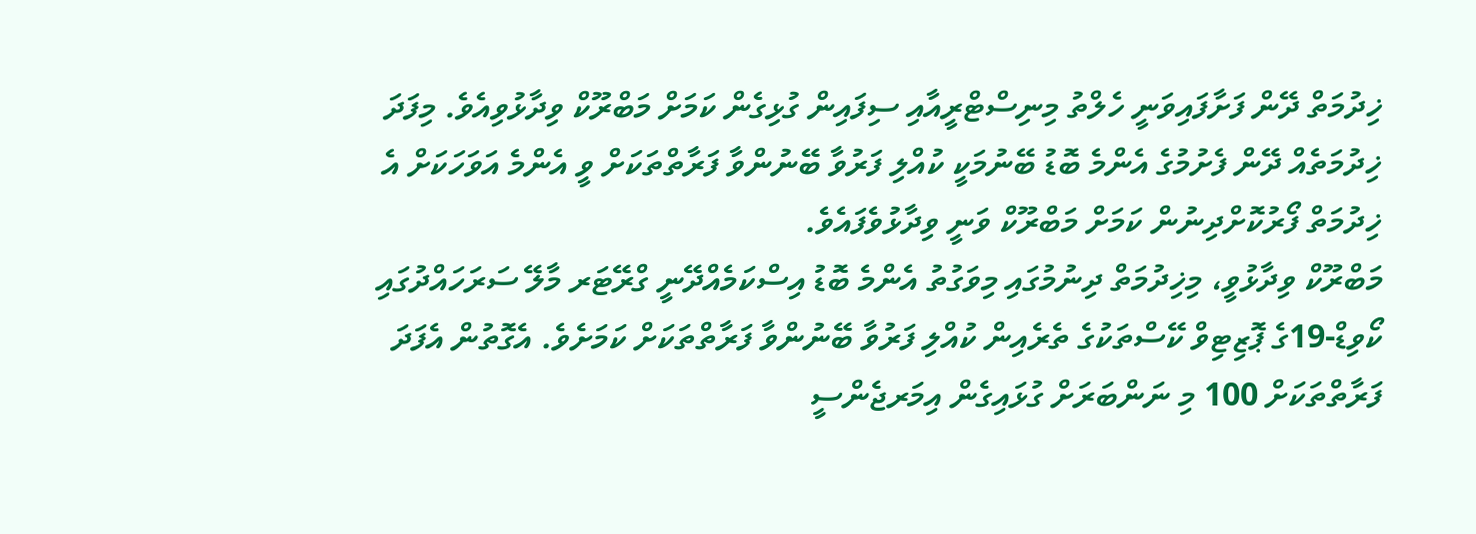ޚިދުމަތް ދޭން ފަށާފައިވަނީ ހެލްތު މިނިސްޓްރީއާއި ސިފައިން ގުޅިގެން ކަމަށް މަބްރޫކް ވިދާޅުވިއެވެ. މިފަދަ ޚިދުމަތެއް ދޭން ފެށުމުގެ އެންމެ ބޮޑު ބޭނުމަކީ ކުއްލި ފަރުވާ ބޭނުންވާ ފަރާތްތަކަށް ވީ އެންމެ އަވަހަކަށް އެ ޚިދުމަތް ފޯރުކޮށްދިނުން ކަމަށް މަބްރޫކް ވަނީ ވިދާޅުވެފައެވެ.
މަބްރޫކް ވިދާޅުވީ، މިޚިދުމަތް ދިނުމުގައި މިވަގުތު އެންމެ ބޮޑު އިސްކަމެއްދޭނީ ގްރޭޓަރ މާލޭ ސަރަހައްދުގައި ކޯވިޑް-19ގެ ޕޮޒިޓިވް ކޭސްތަކުގެ ތެރެއިން ކުއްލި ފަރުވާ ބޭނުންވާ ފަރާތްތަކަށް ކަމަށެވެ. އެގޮތުން އެފަދަ ފަރާތްތަކަށް 100 މި ނަންބަރަށް ގުޅައިގެން އިމަރޖެންސީ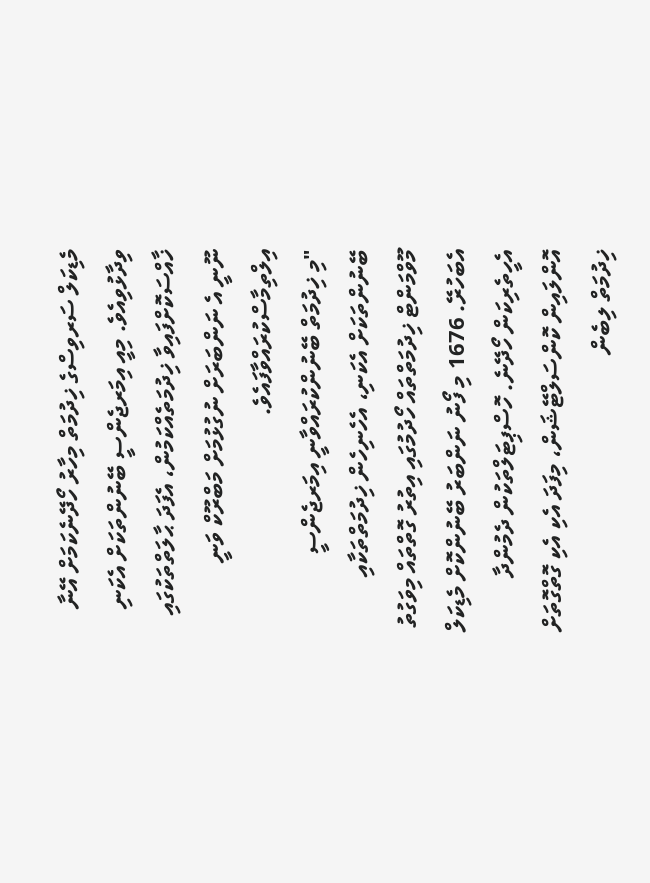މެޑިކަލް ސަރވިސްގެ ޚިދުމަތް މިހާރު ހޯދޭނެކަމަށް އޭނާ ވިދާޅުވިއެވެ. މިއީ އިމަރޖެންސީ ބޭނުންތަކަށް އެކަނި ޚާއްސަކޮށްފައިވާ ޚިދުމަތެއްކަމުން، އެފަދަ ޙާލަތްތަކުގައި ނޫނީ އެ ނަންބަރަށް ނުގުޅުމަށް މަބްރޫކް ވަނީ އިލްތިމާސްކުރައްވާފައެވެ.
"މި ޚިދުމަތް ބޭނުންކުރައްވާނީ އިމަރޖެންސީ ބޭނުންތަކަށް އެކަނި، އެހެނިހެން ޚިދުމަތްތަކާއި މޫވްމަންޓް ޚިދުމަތްތައް ހޯދުމުގައި އިތުރު ގޮތްތައް މިވަގުތު އެބަހުރޭ. 1676 މި ފޯނު ނަންބަރު ބޭނުންކޮށް މެޑިކަލް އެހީތެރިކަން ހޯދޭނެ. ހޮސްޕިޓަލްތަކުން ދެމުންދާ އޮންލައިން ކޮންސަލްޓޭޝަން، މިފަދަ އެކި އެކި ގޮތްގޮތަށް ޚިދުމަތް ލިބެން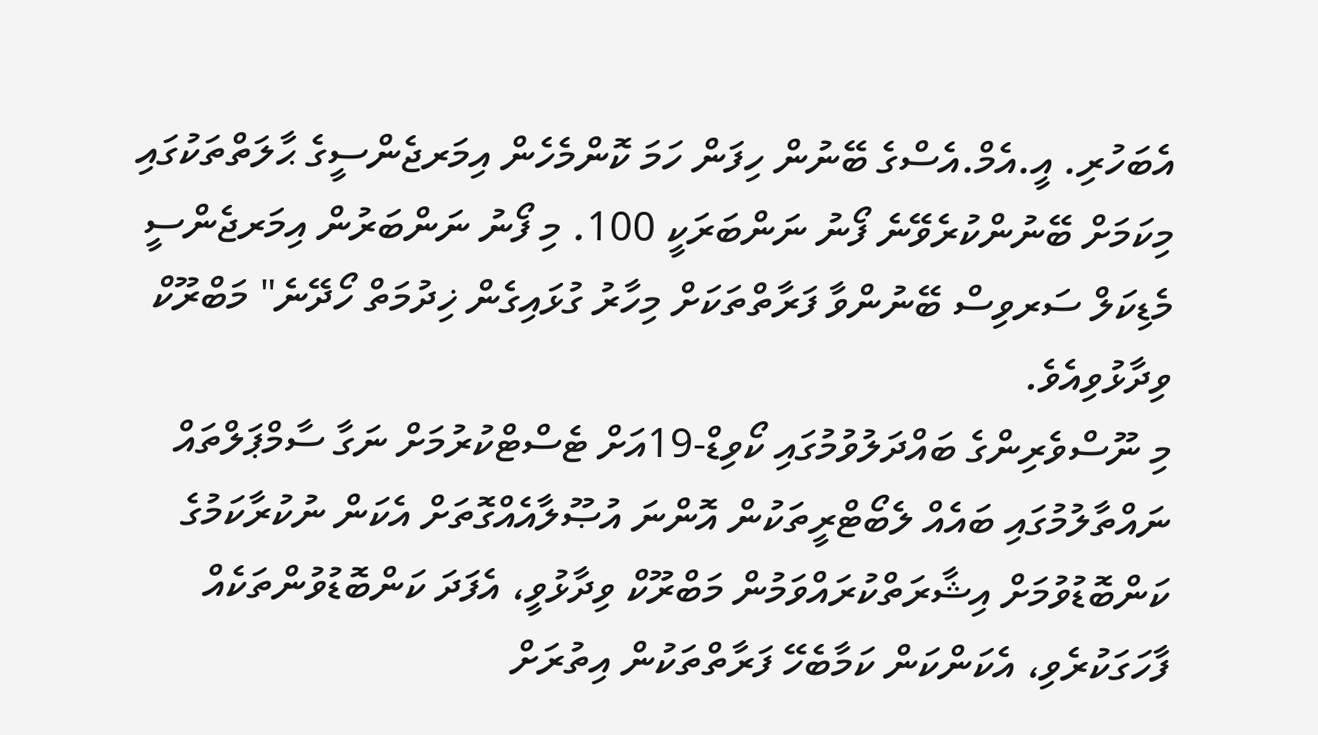އެބަހުރި. އީ.އެމް.އެސްގެ ބޭނުން ހިފަން ހަމަ ކޮންމެހެން އިމަރޖެންސީގެ ޙާލަތްތަކުގައި މިކަމަށް ބޭނުންކުރެވޭނެ ފޯނު ނަންބަރަކީ 100. މި ފޯނު ނަންބަރުން އިމަރޖެންސީ މެޑިކަލް ސަރވިސް ބޭނުންވާ ފަރާތްތަކަށް މިހާރު ގުޅައިގެން ޚިދުމަތް ހޯދޭނެ" މަބްރޫކް ވިދާޅުވިއެވެ.
މި ނޫސްވެރިންގެ ބައްދަލުވުމުގައި ކޯވިޑް-19އަށް ޓެސްޓްކުރުމަށް ނަގާ ސާމްޕަލްތައް ނައްތާލުމުގައި ބައެއް ލެބޯޓްރީތަކުން އޮންނަ އުޞޫލާއެއްގޮތަށް އެކަން ނުކުރާކަމުގެ ކަންބޮޑުވުމަށް އިޝާރަތްކުރައްވަމުން މަބްރޫކް ވިދާޅުވީ، އެފަދަ ކަންބޮޑުވުންތަކެއް ފާހަގަކުރެވި، އެކަންކަން ކަމާބެހޭ ފަރާތްތަކުން އިތުރަށް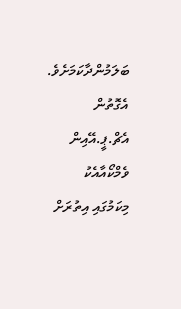ބަލަމުންދާކަމަށެވެ. އެގޮތުން އެޗް.ޕީ.އޭއިން ވެމްކޯއާއެކު މިކަމުގައި އިތުރަށް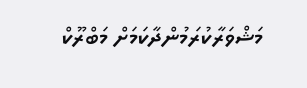މަޝްވަރާކުރަމުންދާކަމަށް މަބްރޫކް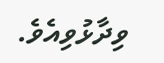ވިދާޅުވިއެވެ.